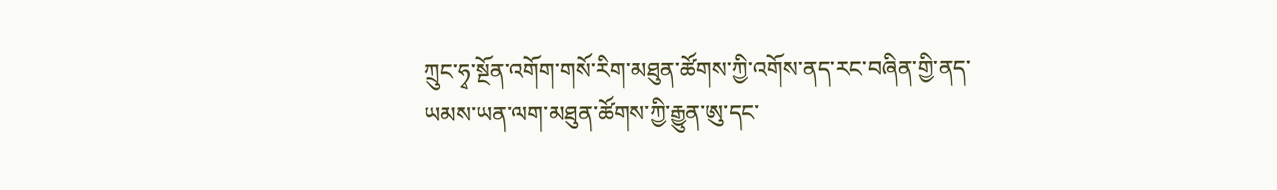ཀྲུང་ཧྭ་སྔོན་འགོག་གསོ་རིག་མཐུན་ཚོགས་ཀྱི་འགོས་ནད་རང་བཞིན་གྱི་ནད་ཡམས་ཡན་ལག་མཐུན་ཚོགས་ཀྱི་རྒྱུན་ཨུ་དང་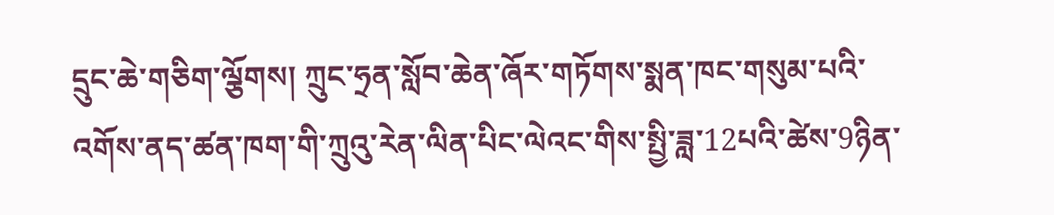དྲུང་ཆེ་གཅིག་ལྕོགས། ཀྲུང་ཧྲན་སློབ་ཆེན་ཞོར་གཏོགས་སྨན་ཁང་གསུམ་པའི་འགོས་ནད་ཚན་ཁག་གི་ཀྲུའུ་རེན་ལིན་པིང་ལེའང་གིས་སྤྱི་ཟླ་12པའི་ཚེས་9ཉིན་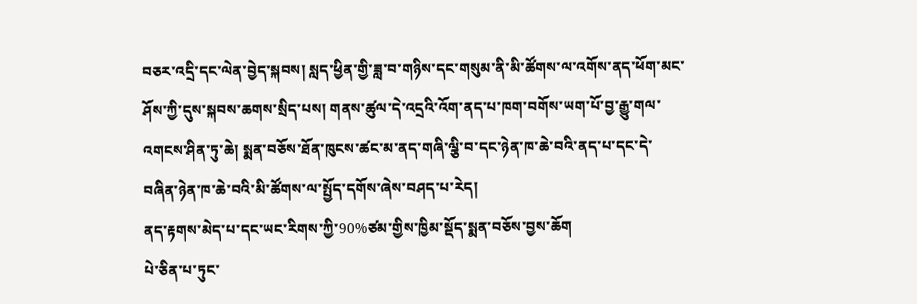བཅར་འདྲི་དང་ལེན་བྱེད་སྐབས། སླད་ཕྱིན་གྱི་ཟླ་བ་གཉིས་དང་གསུམ་ནི་མི་ཚོགས་ལ་འགོས་ནད་ཕོག་མང་ཤོས་ཀྱི་དུས་སྐབས་ཆགས་སྲིད་པས། གནས་ཚུལ་དེ་འདྲའི་འོག་ནད་པ་ཁག་བགོས་ཡག་པོ་བྱ་རྒྱུ་གལ་འགངས་ཤིན་ཏུ་ཆེ། སྨན་བཅོས་ཐོན་ཁུངས་ཚང་མ་ནད་གཞི་ལྕི་བ་དང་ཉེན་ཁ་ཆེ་བའི་ནད་པ་དང་དེ་བཞིན་ཉེན་ཁ་ཆེ་བའི་མི་ཚོགས་ལ་སྤྱོད་དགོས་ཞེས་བཤད་པ་རེད།
ནད་རྟགས་མེད་པ་དང་ཡང་རིགས་ཀྱི་90%ཙམ་གྱིས་ཁྱིམ་སྡོད་སྨན་བཅོས་བྱས་ཆོག
པེ་ཅིན་པ་ཏུང་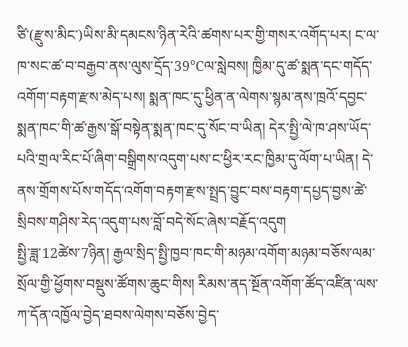ཙི་(རྫུས་མིང་)ཡིས་མི་དམངས་ཉིན་རེའི་ཚགས་པར་གྱི་གསར་འགོད་པར། ང་ལ་ཁ་སང་ཚ་བ་བརྒྱབ་ནས་ལུས་དྲོད་39℃ལ་སླེབས། ཁྱིམ་དུ་ཚ་སྨན་དང་གདོད་འགོག་བརྟག་རྫས་མེད་པས། སྨན་ཁང་དུ་ཕྱིན་ན་ལེགས་སྙམ་ནས་ཁྲའོ་དབྱང་སྨན་ཁང་གི་ཚ་རྒྱས་སྒོ་བསྟེན་སྨན་ཁང་དུ་སོང་བ་ཡིན། དེར་སྤྱི་ལེ་ཁ་ཤས་ཡོད་པའི་གྲལ་རིང་པོ་ཞིག་བསྒྲིགས་འདུག་པས་ང་ཕྱིར་རང་ཁྱིམ་དུ་ལོག་པ་ཡིན། དེ་ནས་གྲོགས་པོས་གདོད་འགོག་བརྟག་རྫས་སྤྲད་བྱུང་བས་བརྟག་དཔྱད་བྱས་ཚེ་སྲིབས་གཤིས་རེད་འདུག་པས་བློ་བདེ་སོང་ཞེས་བརྗོད་འདུག
སྤྱི་ཟླ་12ཚེས་7ཉིན། རྒྱལ་སྲིད་སྤྱི་ཁྱབ་ཁང་གི་མཉམ་འགོག་མཉམ་བཅོས་ལམ་སྲོལ་གྱི་ཕྱོགས་བསྡུས་ཚོགས་ཆུང་གིས། རིམས་ནད་སྔོན་འགོག་ཚོད་འཛིན་ལས་ཀ་དོན་འཁྱོལ་བྱེད་ཐབས་ལེགས་བཅོས་བྱེད་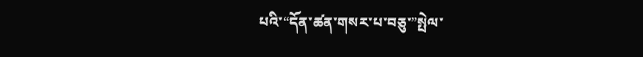པའི་“དོན་ཚན་གསར་པ་བཅུ་”སྤེལ་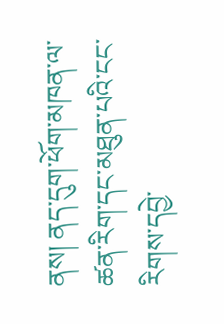ནས། ནད་དུག་ཕོག་མཁན་ལ་ཚན་རིག་དང་མཐུན་པའི་ངང་རིགས་དབྱེ་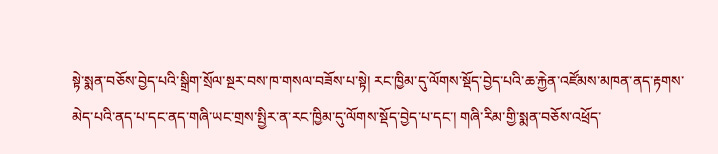སྟེ་སྨན་བཅོས་བྱེད་པའི་སྒྲིག་སྲོལ་སྔར་བས་ཁ་གསལ་བཟོས་པ་སྟེ། རང་ཁྱིམ་དུ་ལོགས་སྡོད་བྱེད་པའི་ཆ་རྐྱེན་འཛོམས་མཁན་ནད་རྟགས་མེད་པའི་ནད་པ་དང་ནད་གཞི་ཡང་གྲས་སྤྱིར་ན་རང་ཁྱིམ་དུ་ལོགས་སྡོད་བྱེད་པ་དང་། གཞི་རིམ་གྱི་སྨན་བཅོས་འཕྲོད་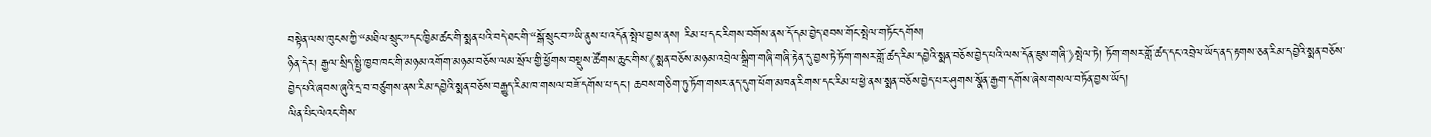བསྟེན་ལས་ཁུངས་ཀྱི་“མཐིལ་སྲུང་”དང་ཁྱིམ་ཚང་གི་སྨན་པའི་བདེ་ཐང་གི་“སྒོ་སྲུང་བ་”ཡི་ནུས་པ་འདོན་སྤེལ་བྱས་ནས། རིམ་པ་དང་རིགས་བགོས་ནས་དོ་དམ་བྱེད་ཐབས་གོང་སྤེལ་གཏོང་དགོས།
ཉིན་དེར། རྒྱལ་སྲིད་སྤྱི་ཁྱབ་ཁང་གི་མཉམ་འགོག་མཉམ་བཅོས་ལམ་སྲོལ་གྱི་ཕྱོགས་བསྡུས་ཚོགས་ཆུང་གིས་《སྨན་བཅོས་མཉམ་འབྲེལ་སྒྲིག་གཞི་གཞི་རྟེན་དུ་བྱས་ཏེ་ཏོག་གསར་གློ་ཚད་རིམ་དབྱེའི་སྨན་བཅོས་བྱེད་པའི་ལས་དོན་ཇུས་གཞི་》སྤེལ་ཏེ། ཏོག་གསར་གློ་ཚད་དང་འབྲེལ་ཡོད་ནད་རྟགས་ཅན་རིམ་དབྱེའི་སྨན་བཅོས་བྱེད་པའི་ཞབས་ཞུའི་དྲ་བ་བཙུགས་ནས་རིམ་དབྱེའི་སྨན་བཅོས་བརྒྱུད་རིམ་ཁ་གསལ་བཟོ་དགོས་པ་དང་། ཆབས་གཅིག་ཏུ་ཏོག་གསར་ནད་དུག་ཕོག་མཁན་རིགས་དང་རིམ་པ་ཕྱེ་ནས་སྨན་བཅོས་བྱེད་པར་ཤུགས་སྣོན་རྒྱག་དགོས་ཞེས་གསལ་བཏོན་བྱས་ཡོད།
ལིན་པིང་ལེའང་གིས་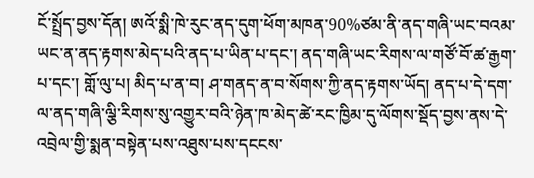ངོ་སྤྲོད་བྱས་དོན། ཨའོ་སྨི་ཁེ་རུང་ནད་དུག་ཕོག་མཁན་90%ཙམ་ནི་ནད་གཞི་ཡང་བའམ་ཡང་ན་ནད་རྟགས་མེད་པའི་ནད་པ་ཡིན་པ་དང་། ནད་གཞི་ཡང་རིགས་ལ་གཙོ་བོ་ཚ་རྒྱག་པ་དང་། གློ་ལུ་པ། མིད་པ་ན་བ། ཤ་གནད་ན་བ་སོགས་ཀྱི་ནད་རྟགས་ཡོད། ནད་པ་དེ་དག་ལ་ནད་གཞི་ལྕི་རིགས་སུ་འགྱུར་བའི་ཉེན་ཁ་མེད་ཚེ་རང་ཁྱིམ་དུ་ལོགས་སྡོད་བྱས་ནས་དེ་འབྲེལ་གྱི་སྨན་བསྟེན་པས་འཐུས་པས་དངངས་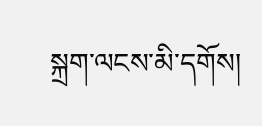སྐྲག་ལངས་མི་དགོས།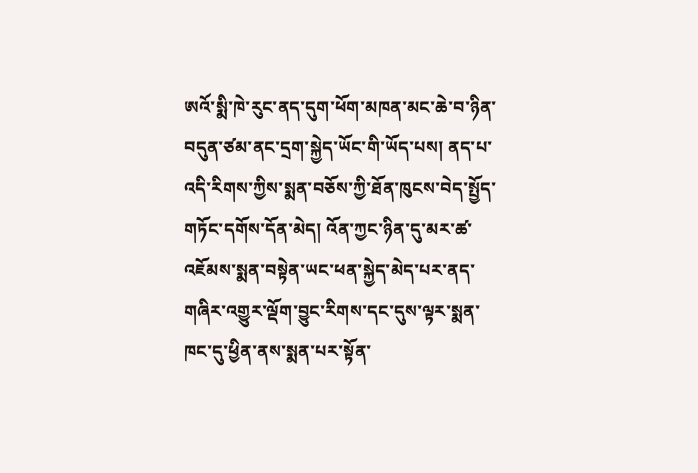ཨའོ་སྨི་ཁེ་རུང་ནད་དུག་ཕོག་མཁན་མང་ཆེ་བ་ཉིན་བདུན་ཙམ་ནང་དྲག་སྐྱེད་ཡོང་གི་ཡོད་པས། ནད་པ་འདི་རིགས་ཀྱིས་སྨན་བཅོས་ཀྱི་ཐོན་ཁུངས་བེད་སྤྱོད་གཏོང་དགོས་དོན་མེད། འོན་ཀྱང་ཉིན་དུ་མར་ཚ་འཇོམས་སྨན་བསྟེན་ཡང་ཕན་སྐྱེད་མེད་པར་ནད་གཞིར་འགྱུར་ལྡོག་བྱུང་རིགས་དང་དུས་ལྟར་སྨན་ཁང་དུ་ཕྱིན་ནས་སྨན་པར་སྟོན་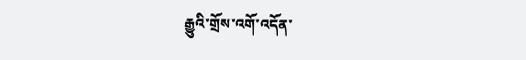རྒྱུའི་གྲོས་འགོ་འདོན་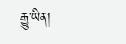རྒྱུ་ཡིན།